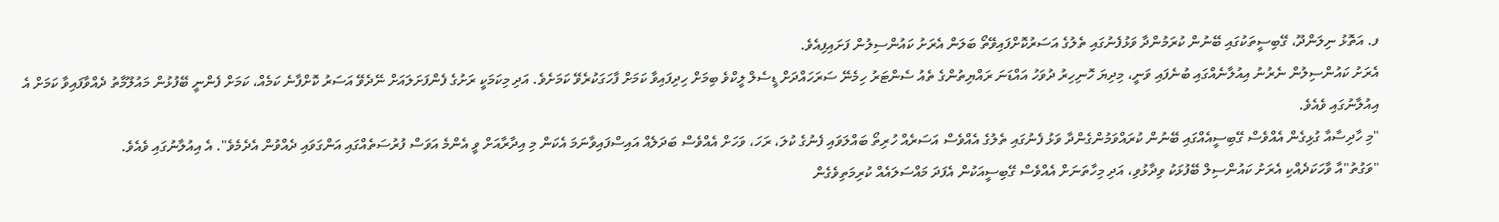ފ. އަތޮޅު ނިލަންދޫ، ގޭބިސީތަކުގައި ބޭނުން ކުރަމުންދާ ވަޅުފެނުގައި ތެލުގެ އަސަރުކޮށްފައިވޭތޯ ބަލަން އެރަށު ކައުންސިލުން ފަށައިފިއެވެ.
އެރަށު ކައުންސިލުން ނެރުނު އިއުލާނެއްގައި ބުނެފައި ވަނީ، މިދިޔަ ހޮނިހިރު ދުވަހު އައްޑަނަ ރައްޔިތުންގެ ތެއު ސެންޓަރު ހިމެނޭ ސަރަހައްދަށް ޑީސެލް ލީކްވެ ބިމަށް ހިދިފައިވާ ކަމަށް ފާހަގަކުރެވޭ ކަމަށެވެ. އަދި މިކަމަކީ ރަށުގެ ފެންފަށަލައަށް ނޭދެވޭ އަސަރު ކޮށްފާނެ ކަމެއް، ކަމަށް ފެންނީ ބޭފުޅުން މައުލޫމާތު ދެއްވާފައިވާ ކަމަށް އެ އިއުލާނުގައި ވެއެވެ.
"މި ހާދިސާއާ ގުޅިގެން އެއްވެސް ގޭބިސީއެއްގައި ބޭނުން ކުރައްވަމުންގެންދާ ވަޅު ފެނުގައި ތެލުގެ އެއްވެސް އަސަރެއް ހުރިތޯ ބައްލަވައި ފެނުގެ ކުލަ، ރަހަ، ވަހަށް އެއްވެސް ބަދަލެއް އައިސްފައިވާނަމަ އެކަން މި އިދާރާއަށް ވީ އެންމެ އަވަސް ފުރުސަތެއްގައި އަންގަވައި ދެއްވުން އެދެމެވެ". އެ އިއުލާނުގައި ވެއެވެ.
"ވަގުތު"އާ ވާހަކަދެއްކި އެރަށު ކައުންސިލް ބޭފުޅަކު ވިދާޅުވި، އަދި މިހާތަނަށް އެއްވެސް ގޭބިސީއަކުން އެފަދަ މައްސަލައެއް ކުރިމަތިވެގެން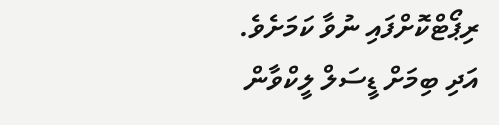ރިޕޯޓްކޮށްފައި ނުވާ ކަމަށެވެ.
އަދި ބިމަށް ޑީސަލް ލީކްވާން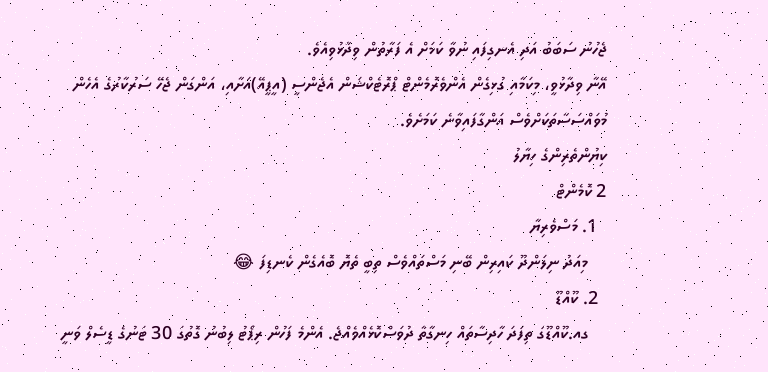ޖެހުނު ސަބަބު އަދި އެނގިފައި ނުވާ ކަމަށް އެ ފަރާތުން ވިދާޅުވިއެވެ.
އޭނާ ވިދާޅުވީ، މިކަމާއި ގުޅިގެން އެންވެރޮމެންޓް ޕްރޮޓެކްޝަން އެޖެންސީ (އީޕީއޭ)އަށާއި، އަންގަން ޖެހޭ ސަރުކާރުގެ އެހެން މުވައްސަސާތަކަށްވެސް އަންގާފައިވާނެ ކަމަށެވެ.
ކިޔުންތެރިންގެ ހިޔާލު
2 ކޮމެންޓް
  1. މަސްވެރިޔާ
    މިއަދު ނިލަންދޫ ކައިރިން ބޭނި މަސްތައްވެސް ތިބީ ތެޔޮ ބޮއެގެން ކެނޑިފަ 😂
  2. ކޫއްޑޫ
    ގއ.ކޫއްޑޫގަ ތިފަދަ ހާދިސާތައް ހިނގާތާ ދުވަސްކޮޅެއްވެއްޖެ. އެންމެ ފަހުން ރިޕޯޓު ލިބުނު ގޮތުގަ 30 ޓަނުގެ ޑީސެލް ވަނީ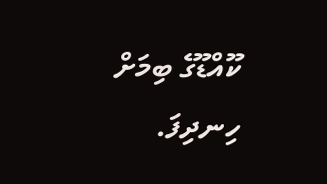ކޫއްޑޫގެ ބިމަށް ހިނދިފަ.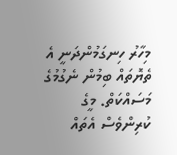މިހާރު ހިނގަމުންދަނީ އެ ތެޔޮތައް ބިމުން ނެގުމުގެ މަސައްކަތް. މީގެ ކުރިންވެސް އެތައް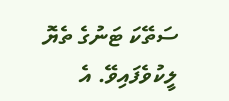ސަތޭކަ ޓަނުގެ ތެޔޮ ލީކުވެފައިވޭ. އެ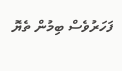ފަހަރުވެސް ބިމުން ތެޔޮ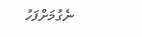ނެގުމަށްފަހު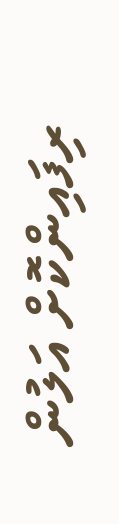ރިފައިންކޮށް އަލުން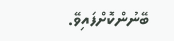ބޭނުންކޮށްފައިވޭ.